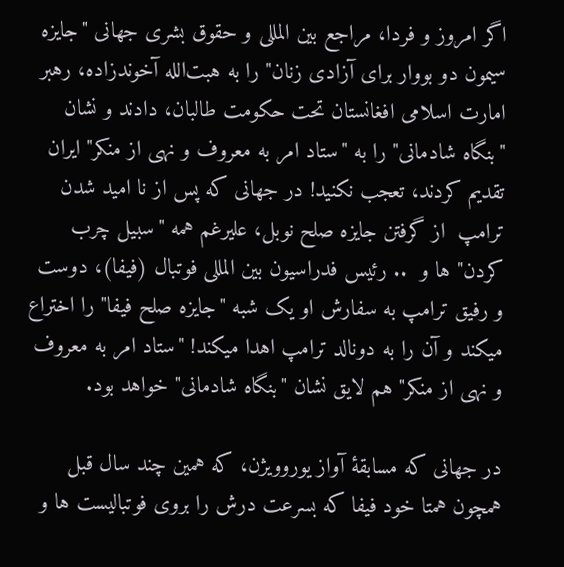اگر امروز و فردا، مراجع بین المللی و حقوق بشری جهانی "جایزه سیمون دو بووار برای آزادی زنان" را به هبت‌الله آخوندزاده، رهبر امارت اسلامی افغانستان تحت حکومت طالبان، دادند و نشان "بنگاه شادمانی" را به "ستاد امر به معروف و نهی از منکر" ایران تقدیم کردند، تعجب نکنید! در جهانی که پس از نا امید شدن ترامپ  از گرفتن جایزه صلح نوبل، علیرغم همه "سبیل چرب کردن" ها و  .. رئیس فدراسیون بین المللی فوتبال (فیفا)، دوست و رفیق ترامپ به سفارش او یک شبه "جایزه صلح فیفا" را اختراع میکند و آن را به دونالد ترامپ اهدا میکند! "ستاد امر به معروف و نهی از منکر" هم لایق نشان "بنگاه شادمانی" خواهد بود.

در جهانی که مسابقهٔ آواز یوروویژن، که همین چند سال قبل همچون همتا خود فیفا که بسرعت درش را بروی فوتبالیست ها و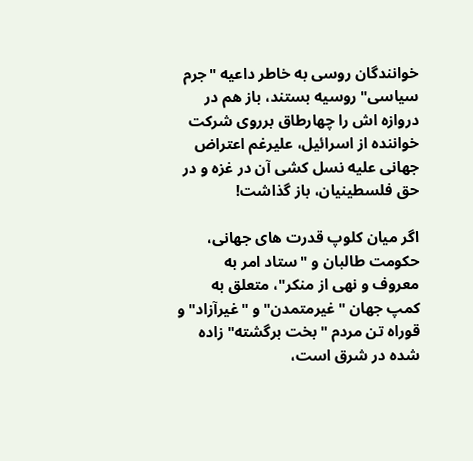خوانندگان روسی به خاطر داعیه "جرم سیاسی" روسیه بستند، باز هم در دروازه اش را چهارطاق برروی شرکت خواننده از اسرائیل، علیرغم اعتراض جهانی علیه نسل کشی آن در غزه و در حق فلسطینیان، باز گذاشت!

اگر میان کلوپ قدرت های جهانی، حکومت طالبان و "ستاد امر به معروف و نهی از منکر"، متعلق به کمپ جهان "غیرمتمدن" و "غیرآزاد" و قوراه تن مردم "بخت برگشته" زاده شده در شرق است،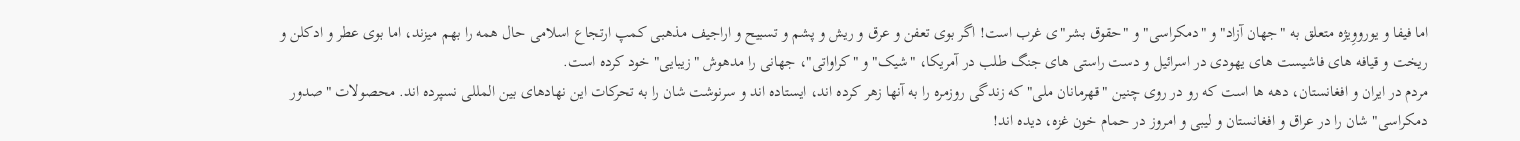اما فیفا و یورووِیژه متعلق به "جهان آزاد" و "دمکراسی" و "حقوق بشر"ی غرب است! اگر بوی تعفن و عرق و ریش و پشم و تسبیح و اراجیف مذهبی کمپ ارتجاع اسلامی حال همه را بهم میزند، اما بوی عطر و ادکلن و ریخت و قیافه های فاشیست های یهودی در اسرائیل و دست راستی های جنگ طلب در آمریکا، "شیک" و "کراواتی"، جهانی را مدهوش "زیبایی" خود کرده است.
مردم در ایران و افغانستان، دهه ها است که رو در روی چنین "قهرمانان ملی" که زندگی روزمره را به آنها زهر کرده اند، ایستاده اند و سرنوشت شان را به تحرکات این نهادهای بین المللی نسپرده اند. محصولات "صدور دمکراسی" شان را در عراق و افغانستان و لیبی و امروز در حمام خون غزه، دیده اند!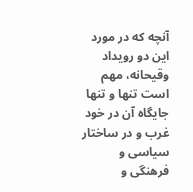آنچه که در مورد این دو رویداد وقیحانه، مهم است تنها و تنها جایگاه آن در خود غرب و در ساختار سیاسی و فرهنگی و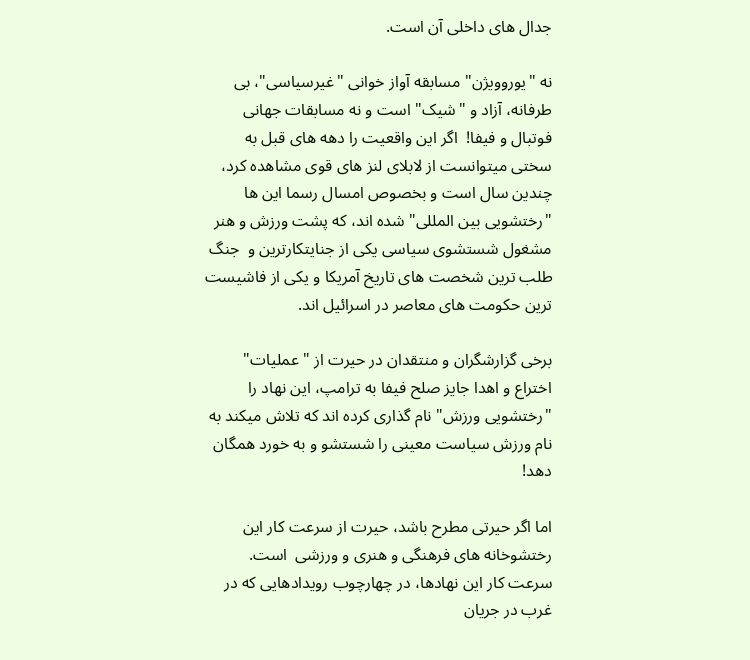جدال های داخلی آن است.

نه "یوروویژن" مسابقه آواز خوانی "غیرسیاسی"، بی طرفانه، آزاد و "شیک" است و نه مسابقات جهانی فوتبال و فیفا!  اگر این واقعیت را دهه های قبل به سختی میتوانست از لابلای لنز های قوی مشاهده کرد، چندین سال است و بخصوص امسال رسما این ها "رختشویی بین المللی" شده اند، که پشت ورزش و هنر مشغول شستشوی سیاسی یکی از جنایتکارترین و  جنگ طلب ترین شخصت های تاریخ آمریکا و یکی از فاشیست ترین حکومت های معاصر در اسرائیل اند.

برخی گزارشگران و منتقدان در حیرت از "عملیات" اختراع و اهدا جایز صلح فیفا به ترامپ، این نهاد را "رختشویی ورزش" نام گذاری کرده اند که تلاش میکند به نام ورزش سیاست معینی را شستشو و به خورد همگان دهد!

اما اگر حیرتی مطرح باشد، حیرت از سرعت کار این رختشوخانه های فرهنگی و هنری و ورزشی  است. سرعت کار این نهادها، در چهارچوب رویدادهایی که در غرب در جریان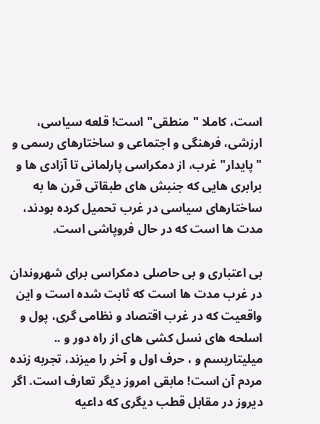است، کاملا "منطقی" است! قلعه سیاسی، ارزشی، فرهنگی و اجتماعی و ساختارهای رسمی و "پایدار" غرب، از دمکراسی پارلمانی تا آزادی ها و برابری هایی که جنبش های طبقاتی قرن ها به ساختارهای سیاسی در غرب تحمیل کرده بودند، مدت ها است که در حال فروپاشی است.

بی اعتباری و بی حاصلی دمکراسی برای شهروندان در غرب مدت ها است که ثابت شده است و این واقعیت که در غرب اقتصاد و نظامی گری، پول و اسلحه های نسل کشی های از راه دور و .. میلیتاریسم و ، حرف اول و آخر را میزند، تجربه زنده مردم آن است! مابقی امروز دیگر تعارف است. اگر دیروز در مقابل قطب دیگری که داعیه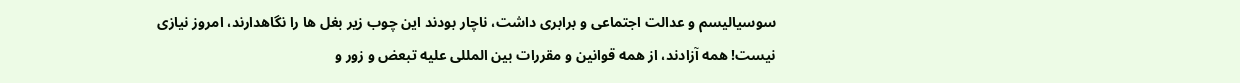سوسیالیسم و عدالت اجتماعی و برابری داشت، ناچار بودند این چوب زیر بغل ها را نگاهدارند، امروز نیازی نیست! همه آزادند، از همه قوانین و مقررات بین المللی علیه تبعض و زور و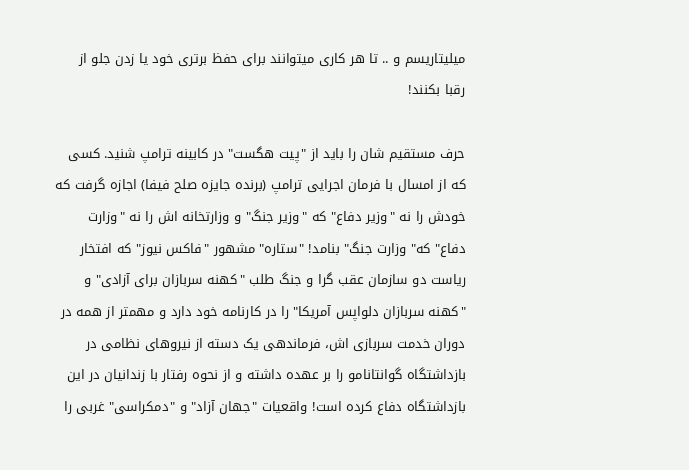میلیتاریسم و .. تا هر کاری میتوانند برای حفظ برتری خود یا زدن جلو از رقبا بکنند!

حرف مستقیم شان را باید از "پیت هگست" در کابینه ترامپ شنید. کسی که از امسال با فرمان اجرایی ترامپ (برنده جایزه صلح فیفا) اجازه گرفت که خودش را نه "وزیر دفاع" که "وزیر جنگ" و وزارتخانه اش را نه "وزارت دفاع" که" وزارت جنگ" بنامد! "ستاره" مشهور "فاکس نیوز" که افتخار ریاست دو سازمان عقب گرا و جنگ طلب "کهنه سربازان برای آزادی" و "کهنه سربازان دلواپس آمریکا" را در کارنامه خود دارد و مهمتر از همه در دوران خدمت سربازی اش، فرماندهی یک دسته از نیروهای نظامی در بازداشتگاه گوانتانامو را بر عهده داشته و از نحوه رفتار با زندانیان در این بازداشتگاه دفاع کرده است! واقعیات "جهان آزاد" و "دمکراسی" غربی را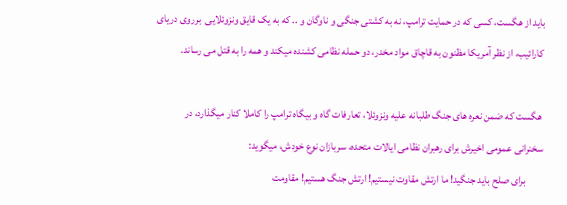باید از هگست، کسی که در حمایت ترامپ، نه به کشتی جنگی و ناوگان و .. که به يک قايق ونزوئلایی  برروی دریای کارائیب، از نظر آمریکا مظنون به قاچاق مواد مخدر، دو حمله نظامی کشنده میکند و همه را به قتل می رساند.

 هگست که ضمن نعره های جنگ طلبانه علیه ونزوئلا، تعارفات گاه و بیگاه ترامپ را کاملا کنار میگذارد، در سخنرانی عمومی اخیرش برای رهبران نظامی ایالات متحده، سربازان نوع خودش، میگوید:
        برای صلح باید جنگید! ما ارتش مقاوت نیستیم! ارتش جنگ هستیم! مقاومت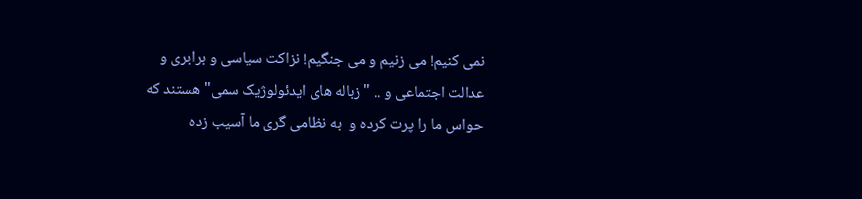نمی کنیم! می زنیم و می جنگیم! نزاکت سیاسی و برابری و عدالت اجتماعی و .. "زباله های ایدئولوژیک سمی" هستند که حواس ما را پرت کرده و  به نظامی گری ما آسیب زده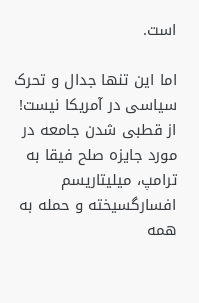است.

اما این تنها جدال و تحرک سیاسی در آمریکا نیست! از قطبی شدن جامعه در مورد جایزه صلح فیقا به ترامپ، میلیتاریسم افسارگسیخته و حمله به همه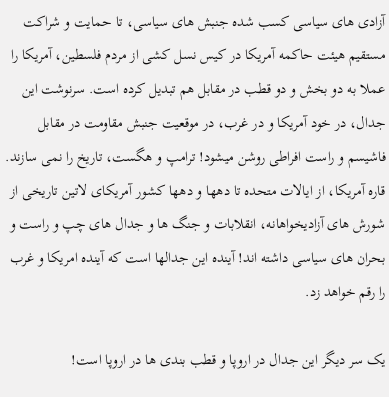آزادی های سیاسی کسب شده جنبش های سیاسی، تا حمایت و شراکت مستقیم هیئت حاکمه آمریکا در کیس نسل کشی از مردم فلسطین، آمریکا را عملا به دو بخش و دو قطب در مقابل هم تبدیل کرده است. سرنوشت این جدال، در خود آمریکا و در غرب، در موقعیت جنبش مقاومت در مقابل فاشیسم و راست افراطی روشن میشود! ترامپ و هگست، تاریخ را نمی سازند. قاره آمریکا، از ایالات متحده تا دهها و دهها کشور آمریکای لاتین تاریخی از شورش های آزادیخواهانه، انقلابات و جنگ ها و جدال های چپ و راست و  بحران های سیاسی داشته اند! آینده این جدالها است که آینده امریکا و غرب را رقم خواهد زد.

یک سر دیگر این جدال در اروپا و قطب بندی ها در اروپا است!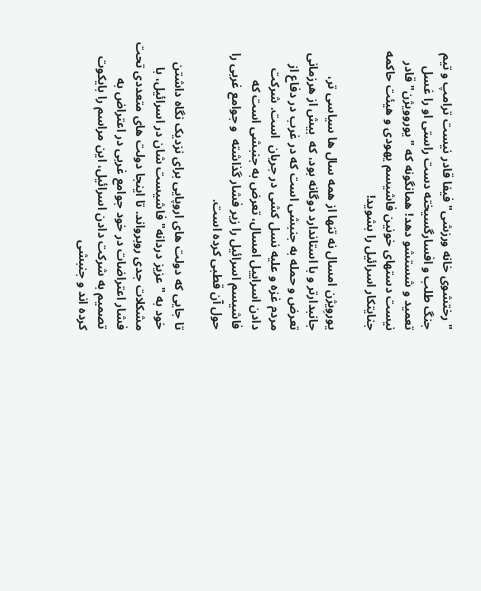"رختشوی خانه ورزشی" فیفا قادر نیست ترامپ و تیم جنگ طلب و افسارگسیخته دست راستی او را غسل تعمید و شستشو دهد! همانگونه که "یوروویژن" قادر نیست دستهای خونین فاشیسم یهودی و هیئت حاکمه جنایتکار اسرائیل را بشوید!

یوروِیژن امسال نه تنها از همه سال ها سیاسی تر، جانبدارتر و با استاندارد دوگانه بود، که  بیش از هرزمانی تعرض و حمله به جنبشی است که در غرب در دفاع از مردم غزه و علیه نسل کشی در جریان  است. شرکت دادن اسراییل امسال، تعرض به جنبشی است که  فاشیسم اسرائیل را زیر فشار گذاشته  و جوامع غربی را حول آن قطبی کرده است.

تا جایی که دولت های اروپایی برای نزدیک نگاه داشتن خود به "عزیز دردانه" فاشیست شان در اسرائیل، با مشکلات جدی روبرواند. تا اینجا دولت های متعددی تحت فشار اعتراضات در خود جوامع غربی در اعتراض به تصمیم به شرکت دادن اسرائیل، این مراسم را بایکوت کرده اند و جنبشی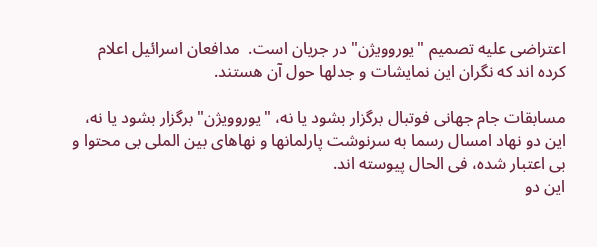اعتراضی علیه تصمیم "یوروویژن" در جریان است.  مدافعان اسرائیل اعلام کرده اند که نگران این نمایشات و جدلها حول آن هستند.

مسابقات جام جهانی فوتبال برگزار بشود یا نه، "یوروویژن" برگزار بشود یا نه، این دو نهاد امسال رسما به سرنوشت پارلمانها و نهاهای بین الملی بی محتوا و بی اعتبار شده، فی الحال پیوسته اند.
این دو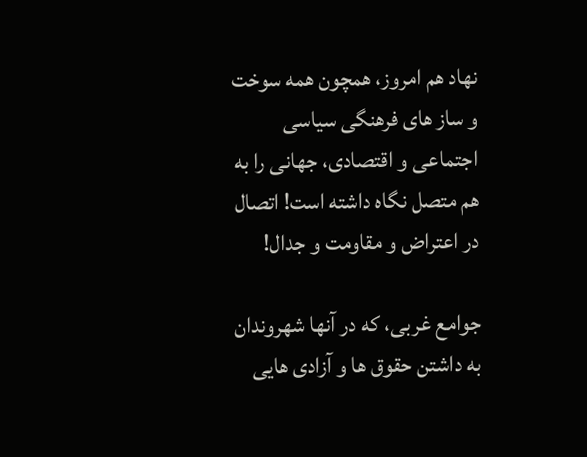نهاد هم امروز، همچون همه سوخت و ساز های فرهنگی سیاسی اجتماعی و اقتصادی، جهانی را به هم متصل نگاه داشته است! اتصال در اعتراض و مقاومت و جدال!

جوامع غربی، که در آنها شهروندان به داشتن حقوق ها و آزادی هایی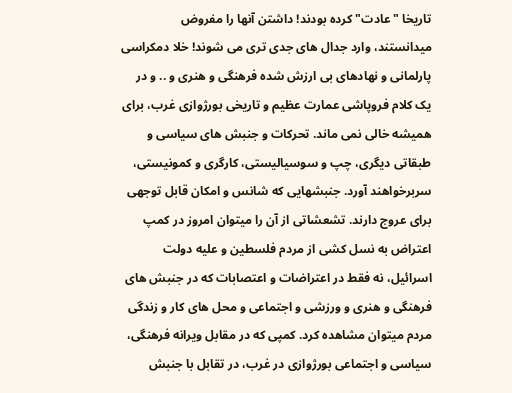تاریخا "عادت" کرده بودند! داشتن آنها را مفروض میدانستند، وارد جدال های جدی تری می شوند! خلا دمکراسی پارلمانی و نهادهای بی ارزش شده فرهنگی و هنری و .. و در یک کلام فروپاشی عمارت عظیم و تاریخی بورژوازی غرب، برای همیشه خالی نمی ماند. تحرکات و جنبش های سیاسی و طبقاتی دیگری، چپ و سوسیالیستی، کارگری و کمونیستی، سربرخواهند آورد. جنبشهایی که شانس و امکان قابل توجهی برای عروج دارند. تشعشاتی از آن را میتوان امروز در کمپ اعتراض به نسل کشی از مردم فلسطین و علیه دولت اسرائیل، نه فقط در اعتراضات و اعتصابات که در جنبش های فرهنگی و هنری و ورزشی و اجتماعی و محل های کار و زندگی مردم میتوان مشاهده کرد. کمپی که در مقابل ویرانه فرهنگی، سیاسی و اجتماعی بورژوازی در غرب، در تقابل با جنبش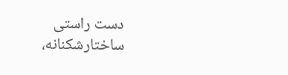دست راستی ساختارشکنانه،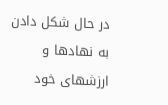در حال شکل دادن به نهادها و ارزشهای خود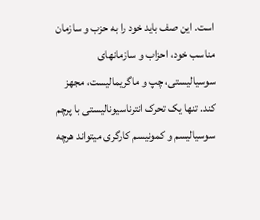است. این صف باید خود را به حزب و سازمان مناسب خود، احزاب و سازمانهای سوسیالیستی، چپ و ماگریمالیست، مجهز کند. تنها یک تحرک انترناسیونالیستی با پرچم سوسیالیسم و کمونیسم کارگری میتواند هرچه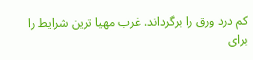کم درد ورق را برگرداند. غرب مهیا ترین شرایط را برای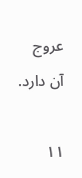عروج آن دارد.

١١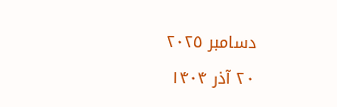دسامبر ٢٠٢٥
۲۰ آذر ۱۴۰۴